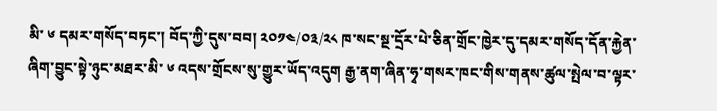མི་ ༦ དམར་གསོད་བཏང་། བོད་ཀྱི་དུས་བབ། ༢༠༡༤/༠༣/༢༨ ཁ་སང་སྔ་དྲོར་པེ་ཅིན་གྲོང་ཁྱེར་དུ་དམར་གསོད་དོན་རྐྱེན་ཞིག་བྱུང་སྟེ་ཉུང་མཐར་མི་ ༦ འདས་གྲོངས་སུ་གྱུར་ཡོད་འདུག རྒྱ་ནག་ཞིན་ཧྭ་གསར་ཁང་གིས་གནས་ཚུལ་སྤེལ་བ་ལྟར་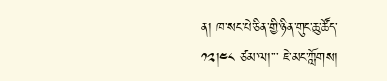ན། ཁ་སང་པེ་ཅིན་གྱི་ཉིན་གུང་ཆུ་ཚོད་ ༡༢།༤༨ ཙམ་ལ།་་་ ཇེ་མང་ཀློགས།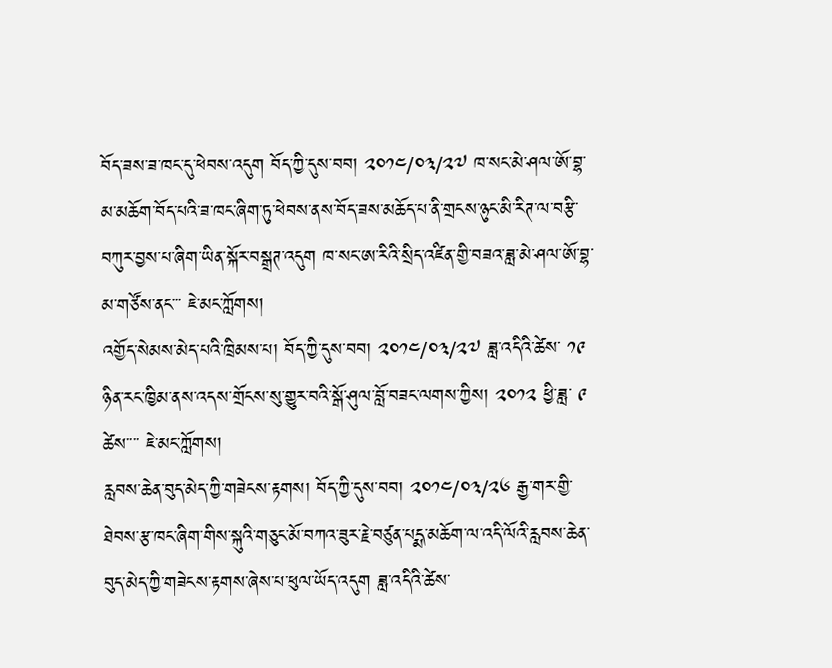བོད་ཟས་ཟ་ཁང་དུ་ཕེབས་འདུག བོད་ཀྱི་དུས་བབ། ༢༠༡༤/༠༣/༢༧ ཁ་སང་མེ་ཤལ་ཨོ་བྷ་མ་མཆོག་བོད་པའི་ཟ་ཁང་ཞིག་ཏུ་ཕེབས་ནས་བོད་ཟས་མཆོད་པ་ནི་གྲངས་ཉུང་མི་རིཊ་ལ་བརྩི་བཀུར་བྱས་པ་ཞིག་ཡིན་སྐོར་བསྒྲཊ་འདུག ཁ་སང་ཨ་རིའི་སྲིད་འཛིན་གྱི་བཟའ་ཟླ་མེ་ཤལ་ཨོ་བྷ་མ་གཙོས་ནང་་་ ཇེ་མང་ཀློགས།
འགྱོད་སེམས་མེད་པའི་ཁྲིམས་པ། བོད་ཀྱི་དུས་བབ། ༢༠༡༤/༠༣/༢༧ ཟླ་འདིའི་ཚེས་ ༡༩ ཉིན་རང་ཁྱིམ་ནས་འདས་གྲོངས་སུ་གྱུར་བའི་སྒོ་ཤུལ་བློ་བཟང་ལགས་ཀྱིས། ༢༠༡༢ ཕྱི་ཟླ་ ༩ ཚེས་་་་ ཇེ་མང་ཀློགས།
རླབས་ཆེན་བུད་མེད་ཀྱི་གཟེངས་རྟགས། བོད་ཀྱི་དུས་བབ། ༢༠༡༤/༠༣/༢༦ རྒྱ་གར་གྱི་ཐེབས་རྩ་ཁང་ཞིག་གིས་སྐུའི་གཅུང་མོ་བཀའ་ཟུར་རྗེ་བཙུན་པདྨ་མཆོག་ལ་འདི་ལོའི་རླབས་ཆེན་བུད་མེད་ཀྱི་གཟེངས་རྟགས་ཞེས་པ་ཕུལ་ཡོད་འདུག ཟླ་འདིའི་ཚེས་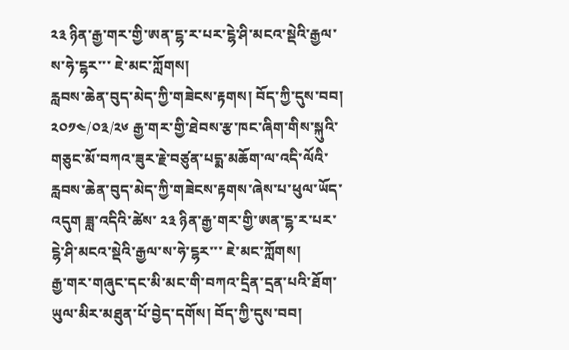༢༣ ཉིན་རྒྱ་གར་གྱི་ཨན་ངྷ་ར་པར་ངྷེ་ཤི་མངའ་སྡེའི་རྒྱལ་ས་ཧེ་ངྷར་་་ ཇེ་མང་ཀློགས།
རླབས་ཆེན་བུད་མེད་ཀྱི་གཟེངས་རྟགས། བོད་ཀྱི་དུས་བབ། ༢༠༡༤/༠༣/༢༦ རྒྱ་གར་གྱི་ཐེབས་རྩ་ཁང་ཞིག་གིས་སྐུའི་གཅུང་མོ་བཀའ་ཟུར་རྗེ་བཙུན་པདྨ་མཆོག་ལ་འདི་ལོའི་རླབས་ཆེན་བུད་མེད་ཀྱི་གཟེངས་རྟགས་ཞེས་པ་ཕུལ་ཡོད་འདུག ཟླ་འདིའི་ཚེས་ ༢༣ ཉིན་རྒྱ་གར་གྱི་ཨན་ངྷ་ར་པར་ངྷེ་ཤི་མངའ་སྡེའི་རྒྱལ་ས་ཧེ་ངྷར་་་ ཇེ་མང་ཀློགས།
རྒྱ་གར་གཞུང་དང་མི་མང་གི་བཀའ་དྲིན་དྲན་པའི་ཐོག་ཡུལ་མིར་མཐུན་པོ་བྱེད་དགོས། བོད་ཀྱི་དུས་བབ།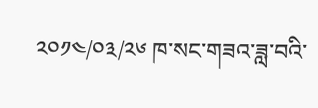༢༠༡༤/༠༣/༢༦ ཁ་སང་གཟའ་ཟླ་བའི་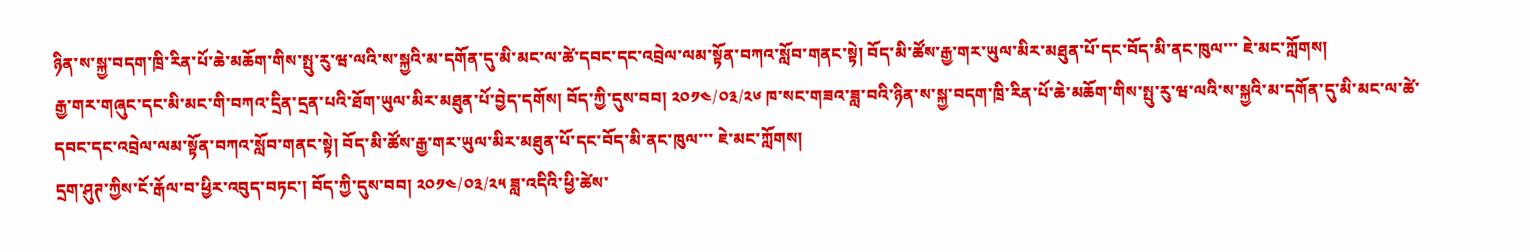ཉིན་ས་སྐྱ་བདག་ཁྲི་རིན་པོ་ཆེ་མཆོག་གིས་སྤུ་རུ་ཝ་ལའི་ས་སྐྱའི་མ་དགོན་དུ་མི་མང་ལ་ཚེ་དབང་དང་འབྲེལ་ལམ་སྟོན་བཀའ་སློབ་གནང་སྟེ། བོད་མི་ཚོས་རྒྱ་གར་ཡུལ་མིར་མཐུན་པོ་དང་བོད་མི་ནང་ཁུལ་་་ ཇེ་མང་ཀློགས།
རྒྱ་གར་གཞུང་དང་མི་མང་གི་བཀའ་དྲིན་དྲན་པའི་ཐོག་ཡུལ་མིར་མཐུན་པོ་བྱེད་དགོས། བོད་ཀྱི་དུས་བབ། ༢༠༡༤/༠༣/༢༦ ཁ་སང་གཟའ་ཟླ་བའི་ཉིན་ས་སྐྱ་བདག་ཁྲི་རིན་པོ་ཆེ་མཆོག་གིས་སྤུ་རུ་ཝ་ལའི་ས་སྐྱའི་མ་དགོན་དུ་མི་མང་ལ་ཚེ་དབང་དང་འབྲེལ་ལམ་སྟོན་བཀའ་སློབ་གནང་སྟེ། བོད་མི་ཚོས་རྒྱ་གར་ཡུལ་མིར་མཐུན་པོ་དང་བོད་མི་ནང་ཁུལ་་་ ཇེ་མང་ཀློགས།
དྲག་ཤུཊ་ཀྱིས་ངོ་རྒོལ་བ་ཕྱིར་འབུད་བཏང་། བོད་ཀྱི་དུས་བབ། ༢༠༡༤/༠༣/༢༥ ཟླ་འདིའི་ཕྱི་ཚེས་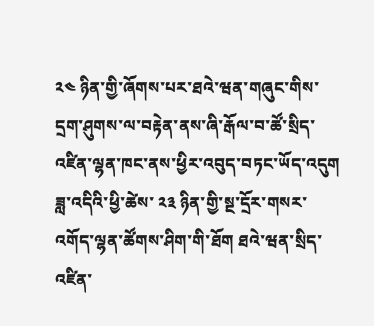༢༤ ཉིན་གྱི་ཞོགས་པར་ཐའེ་ཝན་གཞུང་གིས་དྲག་ཤུགས་ལ་བརྟེན་ནས་ཞི་རྒོལ་བ་ཚོ་སྲིད་འཛིན་ལྷན་ཁང་ནས་ཕྱིར་འབུད་བཏང་ཡོད་འདུག ཟླ་འདིའི་ཕྱི་ཚེས་ ༢༣ ཉིན་གྱི་སྔ་དྲོར་གསར་འགོད་ལྷན་ཚོགས་ཤིག་གི་ཐོག ཐའེ་ཝན་སྲིད་འཛིན་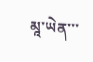མཱ་ཡེན་་་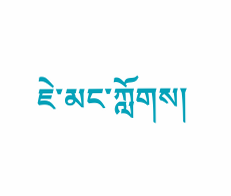ཇེ་མང་ཀློགས།